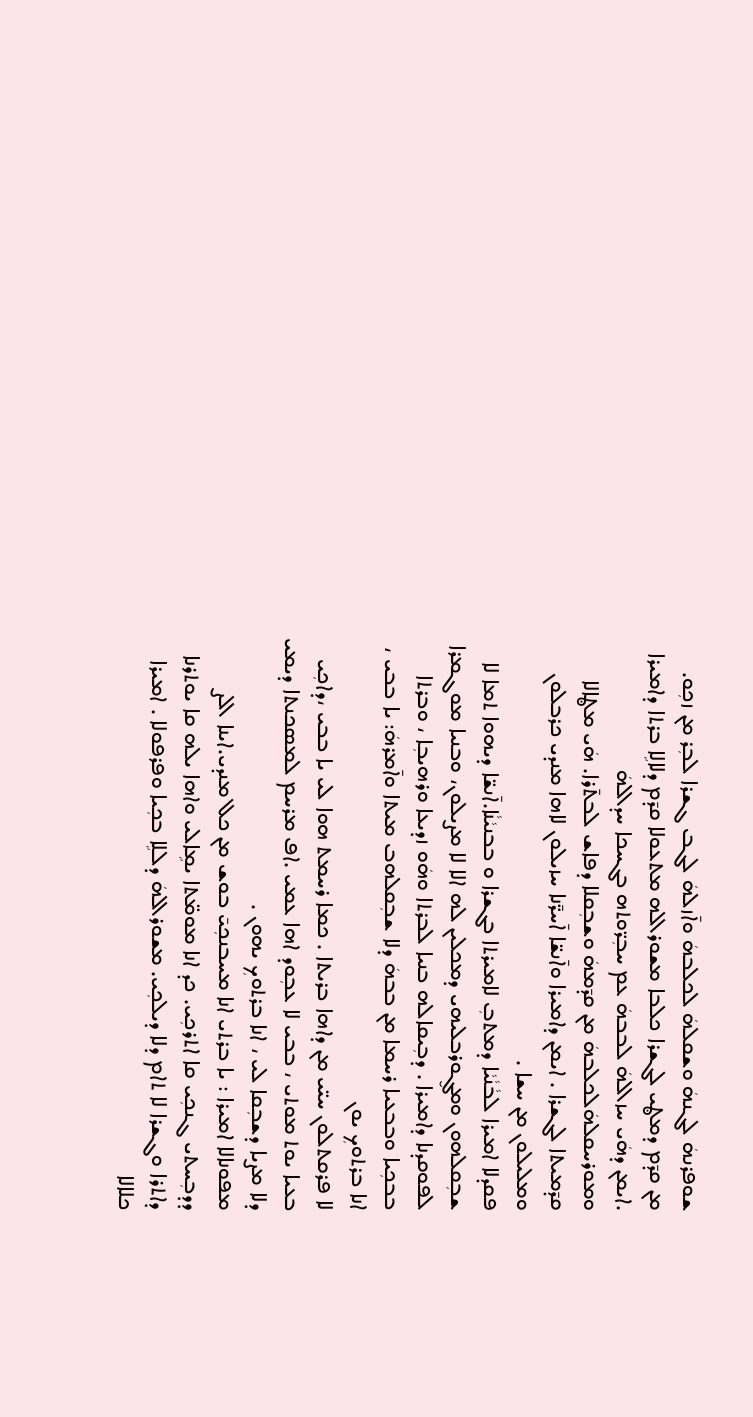ܫܘܦܪܢܗܿ ܠܓܢܗܿ ܘܫܩܠܗܿ ܠܟܠܒܗܿ ܘܐ̄ܙܠܗܿ ܠܓܒ ܓܫܪܐ ܠܒܼܪ ܡܢ ܙܟܼܘ.
ܡܢ ܩܕ̄ܡ ܕܡܜܝ ܠܓܫܪܐ ܟܠܒܐ ܡܫܘܪܐܠܗ ܡܬܥܘܠܐ ܩܕ̄ܡ ܕܠܐܠܹܐ ܒܪܬܐ ܕܐܡܝܪܐ .ܐܝܡܢ ܕܗܿܝ ܚܙܐܠܗܿ ܠܒܒܗܿ ܥܡ ܚܒܼܪ̈ܘܬܗ ܒܓܚܟܐ ܚܕܐܠܗܿ ܘܡܘܪܚܩܠܗܿܠܟܠܒܗܿ ܡܢ ܩܕ̄ܡܗܿ ܘܫܒܼܩܠܐ ܕܦܐܫ ܠܒܬ̄ܪܐ. ܗܿܝ ܡܜܐܠܐ ܩܕ̄ܡܝܬܐ ܠܓܫܪܐ . ܐܝܡܢ ܕܐܡܝܪܐ ܘܐ̄ܢܫ̈ܐ ܐ̄ܚܪ̈̄ܢܐ ܚܙܝܠܘܢ ܠܐܗܐ ܡܢܕܝ ܟܪܒܠܘܢ ܘܡܠܝܠܘܢ ܡܢ ܚܫܐ .
ܦܩܕܠܐ ܐܡܝܪܐ ܠܒܵܢܵܝܵܐ ܕܡܬܒܼ ܠܐܡܝܪܬܐ ܒܓܫܪܐ ܘ ܒܒܢܝܵܢܵܐ.ܐ̄ܢܫ̈ܐ ܕܝܗܘܐ ܬܡܐ ܠܐ ܫܒܼܩܠܗܘܢ ܘܡܓ̮ܘܪܒܠܝܗܝ ܕܡܟܠܝܢ ܠܗ ܐܠܐ ܠܐ ܡܨܝܠܘܢ، ܘܒܢܝܐ ܡܘܓܡܪܐ ܠܦܘܩܕܢܐ ܕܐܡܝܪܐ . ܕܒܼܝܩܐܠܗ ܒܢܝܐ ܠܒܪܬܐ ܘܗܿܘ ܙܕܝܥܐ ܘܪܗܝܒܼܐ ، ܘܒܪܬܐ ܒܒܟܼܝܐ ܘܒܒܥܝܐ ܪܚܡܐ ܡܢ ܒܒܗܿ ܕܠܐ ܫܒܼܩܠܗܒ ܡܝܬܐ ܘܐ̄ܡܪܗܿ: ܝܐ ܒܒܝ ، ܐܢܐ ܒܪܬܘܟܼ ܝܘܢ
ܠܐ ܦܪܩܬܠܘܢ ܚܝ̈ܝ ܡܢ ܕܐܗܐ ܒܪܝܬܐ . ܟܡܐ ܪܚܡܬ ܗܘܐ ܠܝ ܝܐ ܒܒܝ ،ܕܐܟܼܝ ܒܥܝܐ ܝܘܬ ܡܘܬܝ ، ܒܒܝ ܠܐ ܥܒܼܘܕ ܐܗܐ ܥܡܝ .ܐܦ ܡܪܚܡ ܠܡܣܟܢܬܐ ܕܝܡܝ ܕܠܐ ܡܨܝܐ ܕܫܒܼܩܐ ܠܝ ، ܐܢܐ ܒܪܬܘܟܼ ܝܗܘܢ .
ܡܦܘܢܐܠܐ ܐܡܝܪܐ : ܝܐ ܒܪܬܝ ܐܢܐ ܡܚܒܢܟܼܝ̄ ܒܘܫ ܡܢ ܟܠ ܡܢܕܝ.ܐܝܢܐ ܐܠܨ ܕܕܒܼܚܬܝ ܓܢܟܼܝ ܩܐ ܐܬܪܟܼܝ. ܟܕ ܐܢܐ ܡܘܡ̈ܬܐ ܝܡܹܐܠܝ ܘܐܗܐ ܝܠܗ ܩܐ ܝܘܬܪܢܐ ܕܐܬܪܐ ܘܓܫܪܐ ܠܐ ܬܐܡ ܕܠܐ ܕܝܠܟܼܝ. ܡܫܘܪܐܠܗܿ ܕܠܠܹܐ ܒܟܼܝܐ ܘܦܪܦܘܠܐ . ܐܡܝܪܐ ܟܠܐܠܐ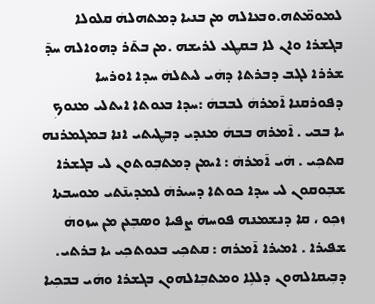ܠܡܘܡ̈ܬܗ.ܘܒܥܐܠܗ ܡܢ ܒܢܝܐ ܕܡܬܗܠܗܿ ܩܠܘܠܐ ܒܓܫܪܐ ܘܐܢ ܠܐ ܒܩܜܥ ܠܪܝܫܗ .ܡܢ ܒܬ̄ܪ ܕܗܘܐܠܗ ܚܕ̄ ܫܪܪܐ ܠܓܒ ܕܒܪܬܐ ܕܗܿܝ ܠܝܬܠܗܿ ܚܕܐ ܐܘܪܚܐ ܕܦܘܪܩܢܐ ܐ̄ܡܪܗܿ ܠܒܒܗܿ :ܚܕܐ ܒܥܘܬܐ ܐܝܬܠܝ ܡܢܘܟܼ ܝܐ ܒܒܝ . ܐ̄ܡܪܗ ܒܒܗܿ ܡܢܕܝ ܕܒܜܝܬܝ ܐܢܐ ܒܡܓܡܪܢܗ ܩܬܟܼܝ . ܗܿܝ ܐ̄ܡܪܗܿ : ܐܝܡܢ ܕܡܬܒܼܘܬܘܢ ܠܝ ܒܓܫܪܐ ܫܒܼܘܩܘܢ ܠܝ ܚܕܐ ܟܘܬܐ ܕܚܝܪܗܿ ܠܡܕܝܢ̄ܬܝ ܡܘܚܒܬܐ ܙܟܼܘ ، ܩܐ ܕܢܫܡܢܗ ܦܘܚܗܿ ܨܦܝܐ ܘܣܒܼܥܢ ܡܢ ܚܙܘܗܿ ܫܦܝܪܐ . ܐܡܝܪܐ ܐ̄ܡܪܗ : ܩܬܟܼܝ ܒܥܘܬܟܼܝ ܝܐ ܒܪܬܝ.
ܕܒܼܝܩܐܠܗܘܢ ܕܠܠܹܐ ܘܡܬܒܼܐܠܗܘܢ ܒܓܫܪܐ ܘܗܿܝ ܒܒܟܼܝܐ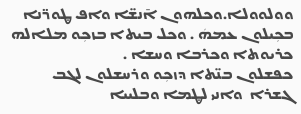ܘܘܠܘܘܠܐ.ܘܟܠܗܘܢ ܐ̄ܢܫ̈ܐ ܘܐܦ ܜܘܪ̈ܢܐ ܒܟܼܝܠܘܢ ܥܡܗܿ . ܘܟܠ ܒܝܬܐ ܒܙܟܼܘ ܡܠܐܠܗ ܟܪܝܘܬܐ ܘܟܪܒܐ ܘܚܫܐ .
ܟܦܫܠܘܢ ܒܢ̈ܬܐ ܕܙܟܼܘ ܘܪܚܫܠܘܢ ܠܓܒ ܓܫܪܐ  ܘܐܢܝ ܠܜܡܐ ܘܒܠܝܝܐ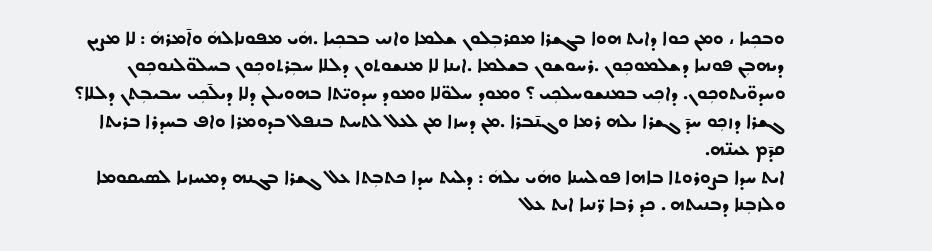ܘܒܟܼܝܐ ، ܘܡܢ ܟܘܐ ܕܐܝܬ ܗܘܐ ܒܓܫܪܐ ܡܩܪܒܼܠܘܢ ܫܠܡܐ ܘܐܢܝ ܒܒܟܼܝܐ .ܗܿܝ ܡܦܘܢܐܠܗܿ ܘܐ̄ܡܪܗܿ : ܠܐ ܡܨܝܢ ܕܝܗܒܼܢ ܦܘܢܝܐ ܕܫܠܡܘܟܼܘܢ .ܪܚܘܫܘܢ ܒܫܠܡܐ .ܐܝܢܐ ܠܐ ܡܢܫܘܬܘܢ ܕܠܠܐ ܚܒܼܪܬܘܟܼܘܢ ܒܚܠܘ̈ܠܢܘܟܼܘܢ ܘܚܕܘ̈ܝܬܘܟܼܘܢ. ܕܐܟܼܝ ܒܡܢܫܘܚܠܟܼܝ ؟ ܘܡܘܕ ܚܠܘ̈ܠܐ ܘܡܘܕ ܚܕܘܝ̈ܬܐ ܒܗܘܝܠܢ ܕܠܐ ܕܝܠ̄ܟܼܝ ܚܒܝܒܼܬܢ ܕܠܠܐ؟
ܓܫܪܐ ܕܙܟܼܘ ܚܕ̄ ܓܫܪܐ ܝܠܗ ܪܡܐ ܘܓܢ̄ܒܪܐ .ܡܢ ܕܚܙܐ ܡܢ ܠܥܠ ܠܬܚܬ ܒܢܦܠ ܒܕܘܡܪܐ ܘܐܦ ܒܚܕܪܐ ܒܪܝܬܐ ܩܕ̄ܡ ܥܝܢ̈ܗ.
ܐܝܬ ܚܕܐ ܒܨܘܪܘܬܐ ܒܐܗܐ ܦܘܠܚܢܐ ܘܗܿܝ ܝܠܗܿ : ܕܠܝܬ ܚܕܐ ܟܬܒܼܬܐ ܥܠ ܓܫܪܐ ܒܓܢܗ ܕܡܚܙܝܐ ܠܣܝܩܘܡܐ ܘܠܙܒܼܢܐ ܕܒܢܝܬܗ . ܟܕ ܪܒܐ ܪ̈ܢܝܐ ܐܝܬ ܥܠ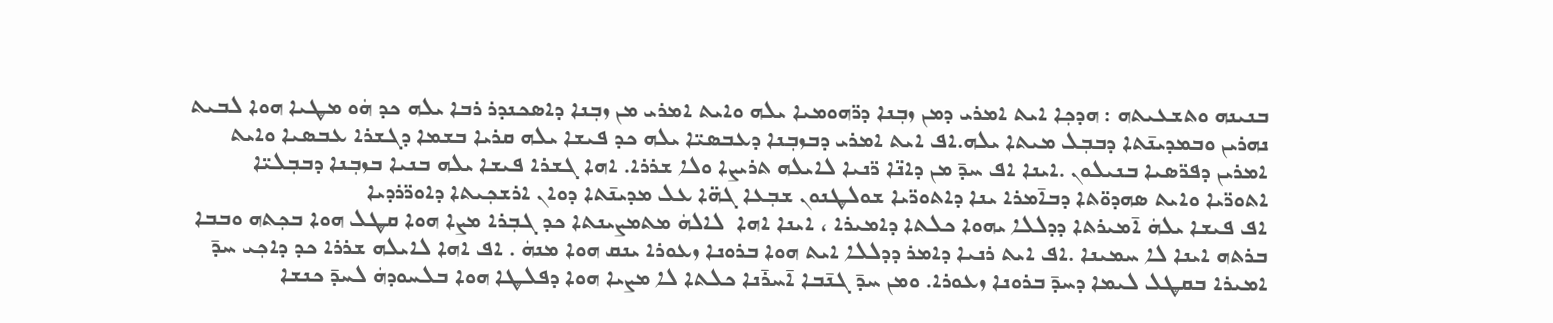ܒܢܝܢܗ ܘܬܫܥܝܬܗ : ܗܕܟܼܐ ܐܝܬ ܐܡܪܝ ܕܡܢ ܙܒܼܢܐ ܕܪ̈ܗܘܡܝܐ ܝܠܗ ܘܐܝܬ ܐܡܪܝ ܡܢ ܙܒܼܢܐ ܕܐܣܟܢܕܪ ܪܒܐ ܝܠܗ ܟܕ ܗܿܘ ܡܜܝܐ ܗܘܐ ܠܒܝܬ ܢܗܪܝܢ ܘܒܡܕܝܢ̄ܬܐ ܕܒܒܼܠ ܡܝܬܐ ܝܠܗ.ܐܦ ܐܝܬ ܐܡܪܝ ܕܒܙܒܼܢܐ ܕܥܒܣܝ̈ܐ ܝܠܗ ܟܕ ܦܝܫܐ ܝܠܗ ܩܪܝܐ ܒܫܡܐ ܕܓܫܪܐ ܥܒܣܝܐ ܘܐܝܬ ܐܡܪܝܢ ܕܦܪ̈ܣܝܐ ܒܢܝܠܘܢ .ܐܝܢܐ ܐܦ ܚܕ̄ ܡܢ ܕܐܢ̈ܐ ܪ̈ܢܝܐ ܠܐܝܠܗ ܬܪܝܨܐ ܘܠܐ ܫܪܪܐ. ܐܗܐ ܓܫܪܐ ܦܝܫܐ ܝܠܗ ܒܢܝܐ ܒܙܒܼܢܐ ܕܒܒܼܠܝ̈ܐ ܐܬܘܪ̈ܝܐ ܘܐܝܬ ܣܗܕܘ̈ܬܐ ܕܒܐ̄ܡܪܐ ܝܢܐ ܕܐܬܘܪ̈ܝܐ ܫܘܠܜܢܘܢ ܫܒܼܥܐ ܓܗ̈ܐ ܥܠ ܡܕܝܢ̄ܬܐ ܕܘܐܢ ܐܪܫܟܼܝܬܐ ܕܐܘܪ̈ܪܕܝܐ
ܐܦ ܦܝܫܐ ܝܠܗܿ ܐ̄ܡܝܪܬܐ ܕܕܠܠܐ ܝܗܘܐ ܟܠܬܐ ܕܐܡܝܪܐ ، ܐܝܢܐ ܐܗܐ  ܠܐܠܗܿ ܡܬܡܨܝܢܬܐ ܟܕ ܓܒܼܪܐ ܡܨܐ ܗܘܐ ܩܜܠ ܗܘܐ ܒܟܼܬܗ ܘܒܒܐ ܒܪܬܗ ܐܝܢܐ ܠܐ ܚܡܝܢܐ .ܐܦ ܐܝܬ ܪܢܝܐ ܕܐܡܪ ܕܕܠܠܐ ܐܝܬ ܗܘܐ ܒܪܘܢܐ ܙܥܘܪܐ ܝܢܩ ܗܘܐ ܡܢܗܿ . ܐܦ ܐܗܐ ܠܐܝܠܗ ܫܪܪܐ ܟܕ ܕܐܟܼܝ ܚܕ̄ ܐܡܝܪܐ ܒܩܜܠ ܠܝܡܐ ܕܚܕ̄ ܒܪܘܢܐ ܙܥܘܪܐ. ܘܡܢ ܚܕ̄ ܓܢ̄ܒܐ ܐ̄ܚܪ̄ܢܐ ܟܠܬܐ ܠܐ ܡܨܝܐ ܗܘܐ ܕܦܠܜܐ ܗܘܐ ܒܠܚܘܕܗܿ ܠܚܕ̄ ܟܢܫܐ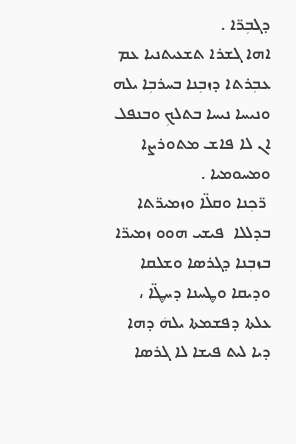ܕܓܒܼܪ̈ܐ .
ܐܗܐ ܓܫܪܐ ܬܫܥܝܬܢܝܐ ܥܡ ܥܒܼܪܬܐ ܕܙܒܼܢܐ ܒܚܪܒܼܐ ܝܠܗ ܘܢܝܚܐ ܢܝܚܐ ܒܬܠܟܼ ܘܒܢܦܠ
ܐܢ ܠܐ ܦܐܫ ܡܬܘܪܨܐ ܘܡܚܘܡܝܐ .
 ܪ̈ܟܼܢܐ ܘܩܠ̈ܐ ܘܙܡܝܪ̈ܬܐ  ܒܕܠܠܐ  ܦܝܫܝ ܗܘܘ ܙܡܝܪ̈ܐ ܒܙܒܼܢܐ ܕܓܪܣܐ ܘܫܠܩܐ ܘܕܝܩܐ ܘܜܚܢܐ ܕܚܜ̈ܐ ، ܥܠܬܐ ܕܦܫܡܬܐ ܝܠܗܿ ܕܗܐ ܕܝܐ ܠܝܬ ܦܝܫܐ ܠܐ ܓܪܣܐ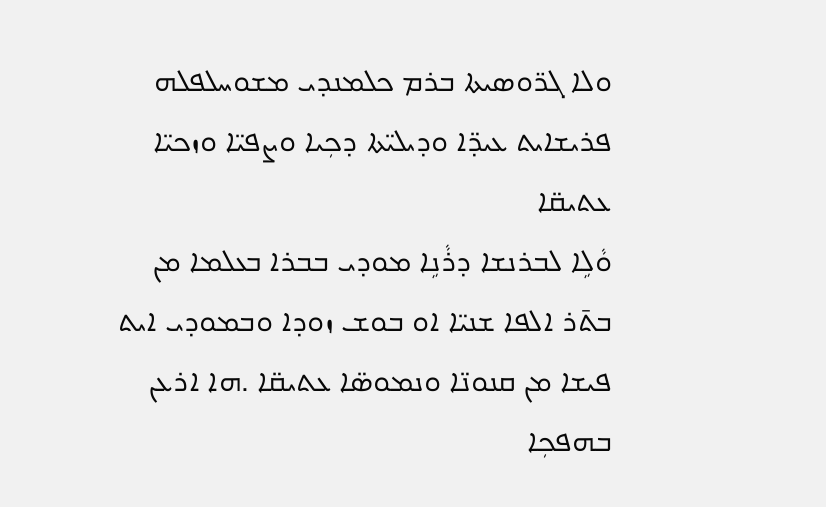ܘܠܐ ܓܪ̈ܘܣܝܬܐ ܒܪܡ ܟܠܡܢܕܝ ܡܫܘܚܠܦܠܗ ܦܪܝܫܐܝܬ ܥܝܕ̈ܐ ܘܕܝܠܝ̈ܬܐ ܕܟܼܝܐ ܘܨܦܝ̈ܐ ܘܙܟܝ̈ܐ ܥܬܝܩ̈ܐ
ܘܵܠܹܐ ܠܒܪܢܫܐ ܕܪܵܢܹܐ ܡܘܕܝ ܒܒܪܐ ܒܥܠܡܐ ܡܢ ܒܬ̄ܪ ܐܠܦܐ ܫܢܝ̈ܐ ܐܘ ܒܘܫ ܙܘܕܐ ܘܒܡܘܕܝ ܐܝܬ ܦܝܫܐ ܡܢ ܩܢܘܢ̈ܐ ܘܢܡܘܣ̈ܐ ܥܬܝܩ̈ܐ .ܗܐ ܐܪܥܢ ܒܗܦܟܼܐ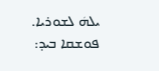ܝܠܗܿ ܠܫܘܪܝܐ.
ܦܘܫܩܐ ܒܝܕ: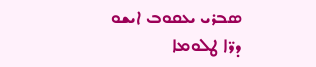ܣܒܪܝ ܝܥܩܘܒ ܐܝܫܘ
ܕܪ̈ܐ ܛܠܘܡܐ